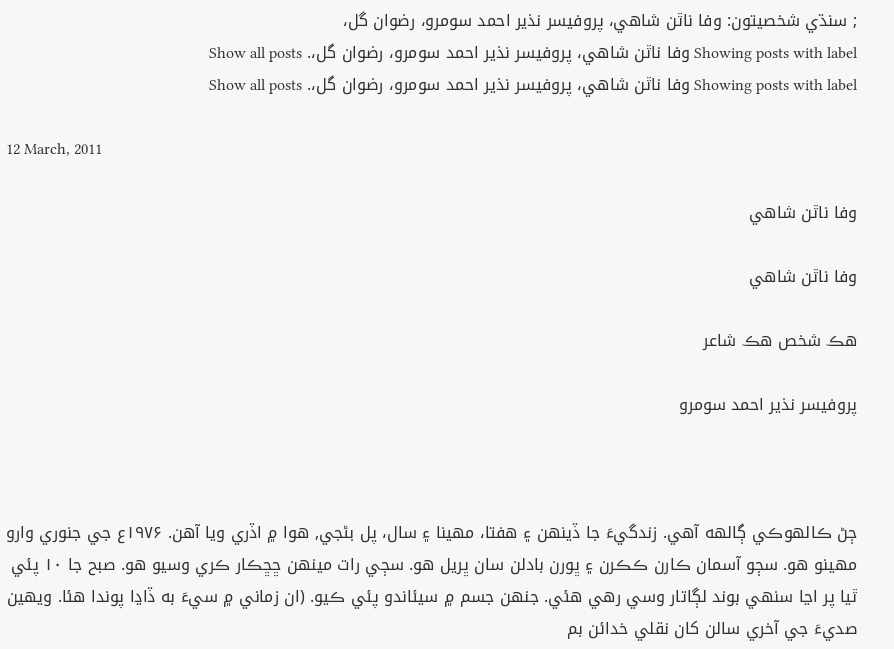; سنڌي شخصيتون: وفا ناٿن شاهي، پروفيسر نذير احمد سومرو، رضوان گل،
Showing posts with label وفا ناٿن شاهي، پروفيسر نذير احمد سومرو، رضوان گل،. Show all posts
Showing posts with label وفا ناٿن شاهي، پروفيسر نذير احمد سومرو، رضوان گل،. Show all posts

12 March, 2011

وفا ناٿن شاهي

وفا ناٿن شاهي

هڪ شخص هڪ شاعر

پروفيسر نذير احمد سومرو



ڄڻ ڪالهوڪي ڳالهه آهي. زندگيءَ جا ڏينهن ۽ هفتا، مهينا ۽ سال، پل بڻجي, هوا ۾ اڏري ويا آهن. ۱۹۷۶ع جي جنوري وارو مهينو هو. سڄو آسمان ڪارن ڪڪرن ۽ ڀورن بادلن سان ڀريل هو. سڄي رات مينهن ڇڇڪار ڪري وسيو هو. صبح جا ۱۰ پئي ٿيا پر اڃا سنهي بوند لڳاتار وسي رهي هئي. جنهن جسم ۾ سيئاندو پئي ڪيو. (ان زماني ۾ سيءَ به ڏاڍا پوندا هئا. ويهين صديءَ جي آخري سالن کان نقلي خدائن بم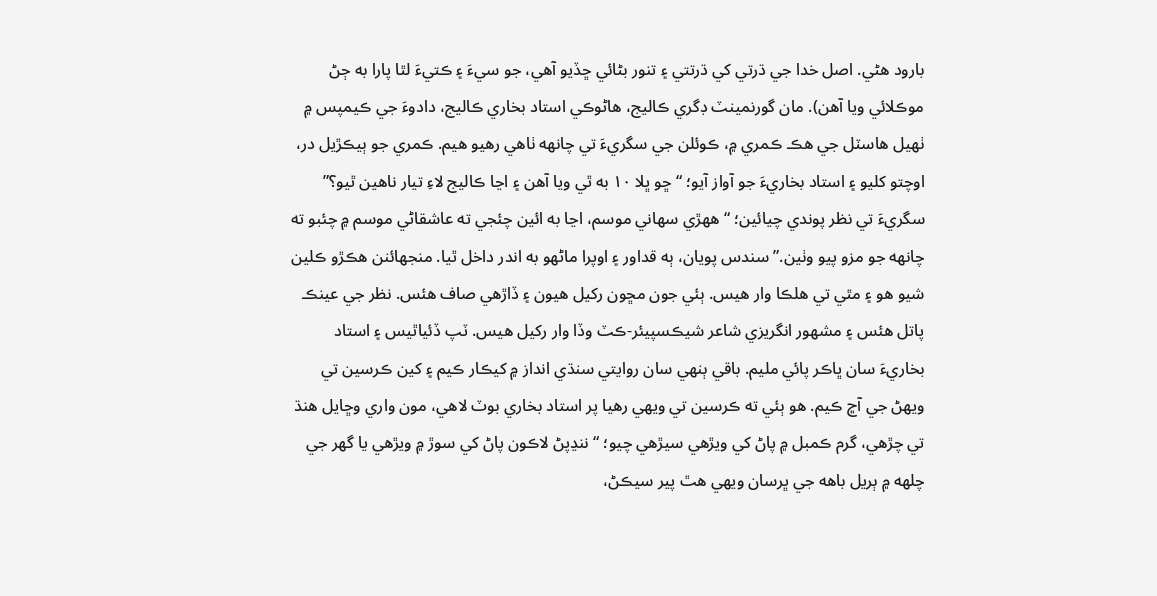بارود هڻي. اصل خدا جي ڌرتي کي ڌرتتي ۽ تنور بڻائي ڇڏيو آهي، جو سيءَ ۽ ڪتيءَ لٿا پارا به ڄڻ موڪلائي ويا آهن). مان گورنمينٽ ڊگري ڪاليج، هاڻوڪي استاد بخاري ڪاليج، دادوءَ جي ڪيمپس ۾ ٺهيل هاسٽل جي هڪ ڪمري ۾، ڪوئلن جي سگريءَ تي چانهه ٺاهي رهيو هيم. ڪمري جو ٻيڪڙيل در، اوچتو کليو ۽ استاد بخاريءَ جو آواز آيو؛ “ڇو ڀلا ۱۰ به ٿي ويا آهن ۽ اڃا ڪاليج لاءِ تيار ناهين ٿيو؟” سگريءَ تي نظر پوندي چيائين؛ “ههڙي سهاني موسم، اڃا به ائين چئجي ته عاشقاڻي موسم ۾ چئبو ته چانهه جو مزو پيو وٺين.” سندس پويان، ٻه قداور ۽ اوپرا ماڻهو به اندر داخل ٿيا. منجھائنن هڪڙو ڪلين شيو هو ۽ مٿي تي هلڪا وار هيس. ٻئي جون مڇون رکيل ھيون ۽ ڏاڙهي صاف ھئس. نظر جي عينڪ پاتل ھئس ۽ مشهور انگريزي شاعر شيڪسپيئر-ڪٽ وڏا وار رکيل هيس. ٽپ ڏئياٿيس ۽ استاد بخاريءَ سان ڀاڪر پائي مليم. باقي ٻنهي سان روايتي سنڌي انداز ۾ کيڪار ڪيم ۽ کين ڪرسين تي ويهڻ جي آڇ ڪيم. ھو ٻئي ته ڪرسين تي ويهي رهيا پر استاد بخاري بوٽ لاهي، مون واري وڇايل هنڌ تي چڙهي، گرم ڪمبل ۾ پاڻ کي ويڙهي سيڙهي چيو؛ “ننڍپڻ لاڪون پاڻ کي سوڙ ۾ ويڙهي يا گهر جي چلهه ۾ ٻريل باهه جي ڀرسان ويهي هٿ پير سيڪڻ،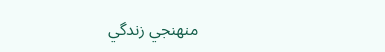منهنجي زندگي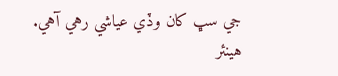جي سڀ کان وڏي عياشي رهي آهي. هينئر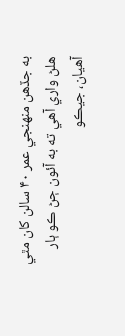به جڏهن منهنجي عمر ۴۰ سالن کان مٿي هلڻ واري آهي ته به آئون ڄڻ ڪو ٻار آهيان، جيڪو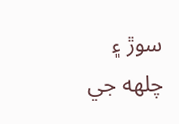سوڙ ۽ چلهه جي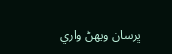ڀرسان ويهڻ واري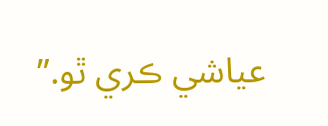عياشي ڪري ٿو.”